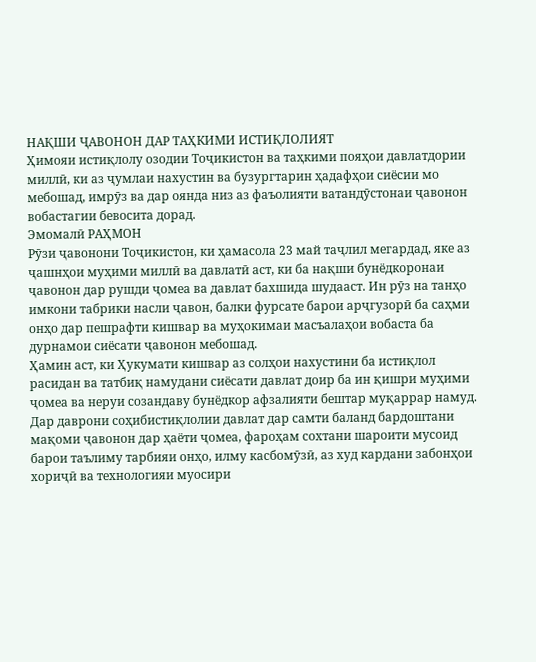НАҚШИ ҶАВОНОН ДАР ТАҲКИМИ ИСТИҚЛОЛИЯТ
Ҳимояи истиқлолу озодии Тоҷикистон ва таҳкими пояҳои давлатдории миллӣ, ки аз ҷумлаи нахустин ва бузургтарин ҳадафҳои сиёсии мо мебошад, имрӯз ва дар оянда низ аз фаъолияти ватандӯстонаи ҷавонон вобастагии бевосита дорад.
Эмомалӣ РАҲМОН
Рӯзи ҷавонони Тоҷикистон, ки ҳамасола 23 май таҷлил мегардад, яке аз ҷашнҳои муҳими миллӣ ва давлатӣ аст, ки ба нақши бунёдкоронаи ҷавонон дар рушди ҷомеа ва давлат бахшида шудааст. Ин рӯз на танҳо имкони табрики насли ҷавон, балки фурсате барои арҷгузорӣ ба саҳми онҳо дар пешрафти кишвар ва муҳокимаи масъалаҳои вобаста ба дурнамои сиёсати ҷавонон мебошад.
Ҳамин аст, ки Ҳукумати кишвар аз солҳои нахустини ба истиқлол расидан ва татбиқ намудани сиёсати давлат доир ба ин қишри муҳими ҷомеа ва неруи созандаву бунёдкор афзалияти бештар муқаррар намуд. Дар даврони соҳибистиқлолии давлат дар самти баланд бардоштани мақоми ҷавонон дар ҳаёти ҷомеа, фароҳам сохтани шароити мусоид барои таълиму тарбияи онҳо, илму касбомӯзӣ, аз худ кардани забонҳои хориҷӣ ва технологияи муосири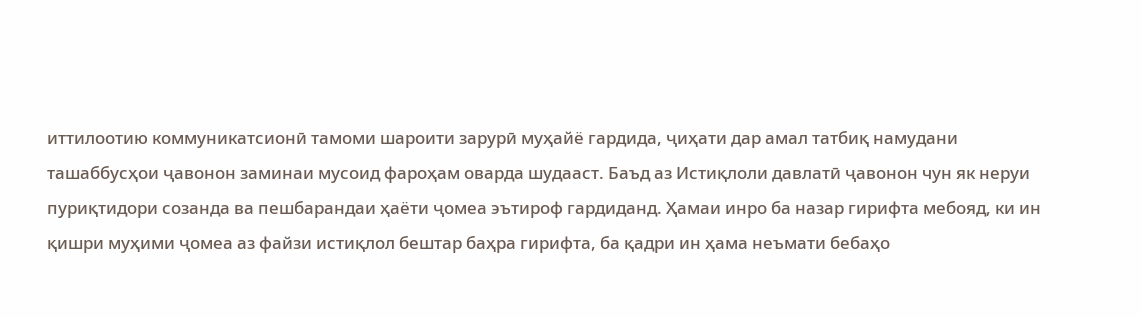иттилоотию коммуникатсионӣ тамоми шароити зарурӣ муҳайё гардида, ҷиҳати дар амал татбиқ намудани ташаббусҳои ҷавонон заминаи мусоид фароҳам оварда шудааст. Баъд аз Истиқлоли давлатӣ ҷавонон чун як неруи пуриқтидори созанда ва пешбарандаи ҳаёти ҷомеа эътироф гардиданд. Ҳамаи инро ба назар гирифта мебояд, ки ин қишри муҳими ҷомеа аз файзи истиқлол бештар баҳра гирифта, ба қадри ин ҳама неъмати бебаҳо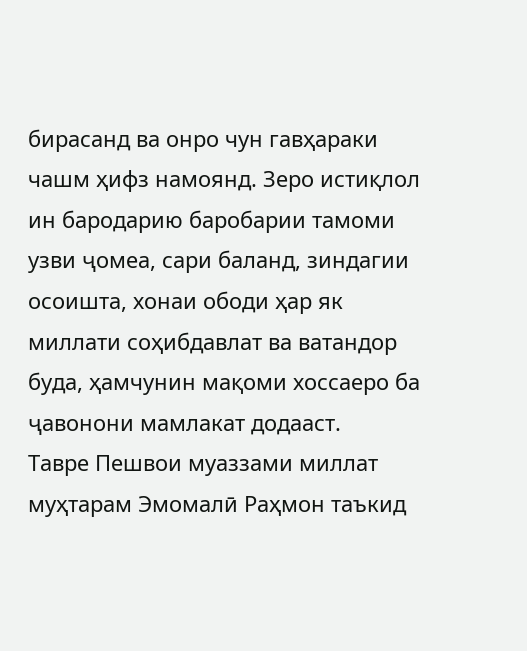бирасанд ва онро чун гавҳараки чашм ҳифз намоянд. Зеро истиқлол ин бародарию баробарии тамоми узви ҷомеа, сари баланд, зиндагии осоишта, хонаи ободи ҳар як миллати соҳибдавлат ва ватандор буда, ҳамчунин мақоми хоссаеро ба ҷавонони мамлакат додааст.
Тавре Пешвои муаззами миллат муҳтарам Эмомалӣ Раҳмон таъкид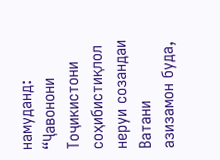намуданд: “Ҷавонони Тоҷикистони соҳибистиқлол неруи созандаи Ватани азизамон буда,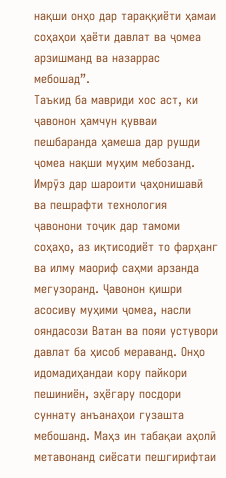нақши онҳо дар тараққиёти ҳамаи соҳаҳои ҳаёти давлат ва ҷомеа арзишманд ва назаррас мебошад”.
Таъкид ба мавриди хос аст, ки ҷавонон ҳамчун қувваи пешбаранда ҳамеша дар рушди ҷомеа нақши муҳим мебозанд. Имрӯз дар шароити ҷаҳонишавӣ ва пешрафти технология ҷавонони тоҷик дар тамоми соҳаҳо, аз иқтисодиёт то фарҳанг ва илму маориф саҳми арзанда мегузоранд. Ҷавонон қишри асосиву муҳими ҷомеа, насли ояндасози Ватан ва пояи устувори давлат ба ҳисоб мераванд. Онҳо идомадиҳандаи кору пайкори пешиниён, эҳёгару посдори суннату анъанаҳои гузашта мебошанд. Маҳз ин табақаи аҳолӣ метавонанд сиёсати пешгирифтаи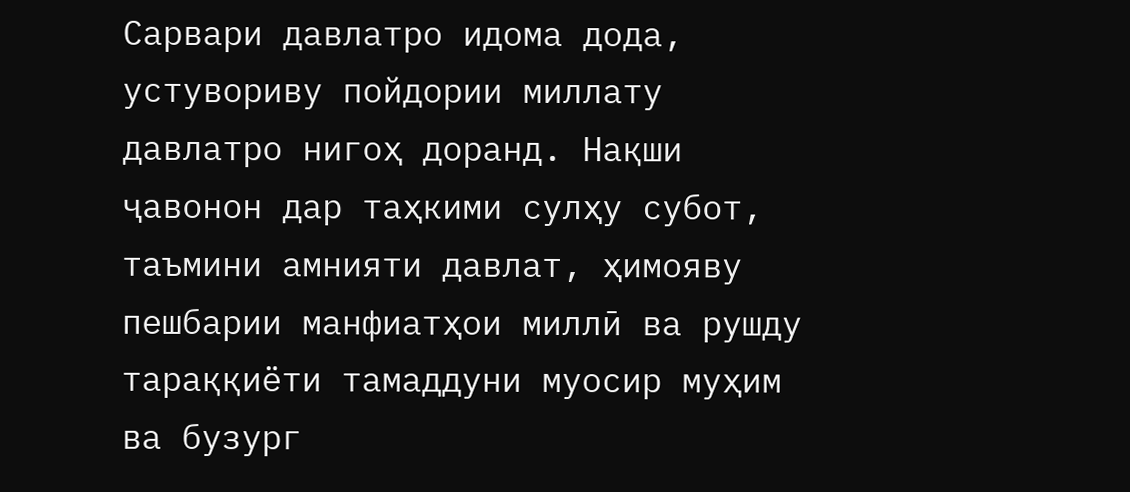Сарвари давлатро идома дода, устувориву пойдории миллату давлатро нигоҳ доранд. Нақши ҷавонон дар таҳкими сулҳу субот, таъмини амнияти давлат, ҳимояву пешбарии манфиатҳои миллӣ ва рушду тараққиёти тамаддуни муосир муҳим ва бузург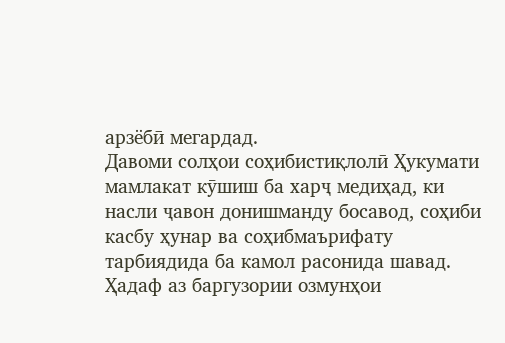арзёбӣ мегардад.
Давоми солҳои соҳибистиқлолӣ Ҳукумати мамлакат кӯшиш ба харҷ медиҳад, ки насли ҷавон донишманду босавод, соҳиби касбу ҳунар ва соҳибмаърифату тарбиядида ба камол расонида шавад. Ҳадаф аз баргузории озмунҳои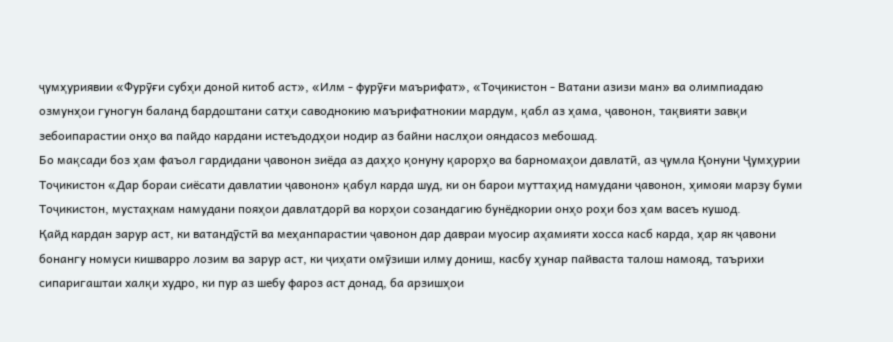ҷумҳуриявии «Фурӯғи субҳи доноӣ китоб аст», «Илм - фурӯғи маърифат», «Тоҷикистон - Ватани азизи ман» ва олимпиадаю озмунҳои гуногун баланд бардоштани сатҳи саводнокию маърифатнокии мардум, қабл аз ҳама, ҷавонон, тақвияти завқи зебоипарастии онҳо ва пайдо кардани истеъдодҳои нодир аз байни наслҳои ояндасоз мебошад.
Бо мақсади боз ҳам фаъол гардидани ҷавонон зиёда аз даҳҳо қонуну қарорҳо ва барномаҳои давлатӣ, аз ҷумла Қонуни Ҷумҳурии Тоҷикистон «Дар бораи сиёсати давлатии ҷавонон» қабул карда шуд, ки он барои муттаҳид намудани ҷавонон, ҳимояи марзу буми Тоҷикистон, мустаҳкам намудани пояҳои давлатдорӣ ва корҳои созандагию бунёдкории онҳо роҳи боз ҳам васеъ кушод.
Қайд кардан зарур аст, ки ватандӯстӣ ва меҳанпарастии ҷавонон дар давраи муосир аҳамияти хосса касб карда, ҳар як ҷавони бонангу номуси кишварро лозим ва зарур аст, ки ҷиҳати омӯзиши илму дониш, касбу ҳунар пайваста талош намояд, таърихи сипаригаштаи халқи худро, ки пур аз шебу фароз аст донад, ба арзишҳои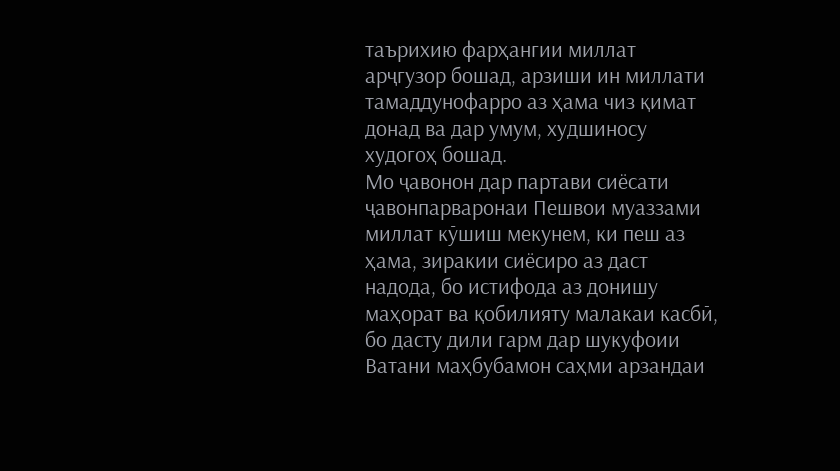таърихию фарҳангии миллат арҷгузор бошад, арзиши ин миллати тамаддунофарро аз ҳама чиз қимат донад ва дар умум, худшиносу худогоҳ бошад.
Мо ҷавонон дар партави сиёсати ҷавонпарваронаи Пешвои муаззами миллат кӯшиш мекунем, ки пеш аз ҳама, зиракии сиёсиро аз даст надода, бо истифода аз донишу маҳорат ва қобилияту малакаи касбӣ, бо дасту дили гарм дар шукуфоии Ватани маҳбубамон саҳми арзандаи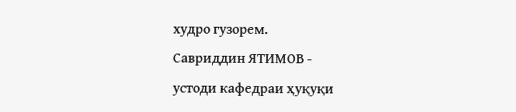худро гузорем.
Савриддин ЯТИМОВ -
устоди кафедраи ҳуқуқи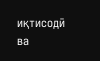иқтисодӣ ва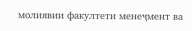молиявии факултети менеҷмент ва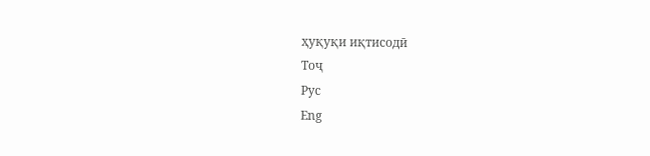ҳуқуқи иқтисодӣ
Тоҷ
Рус
Eng